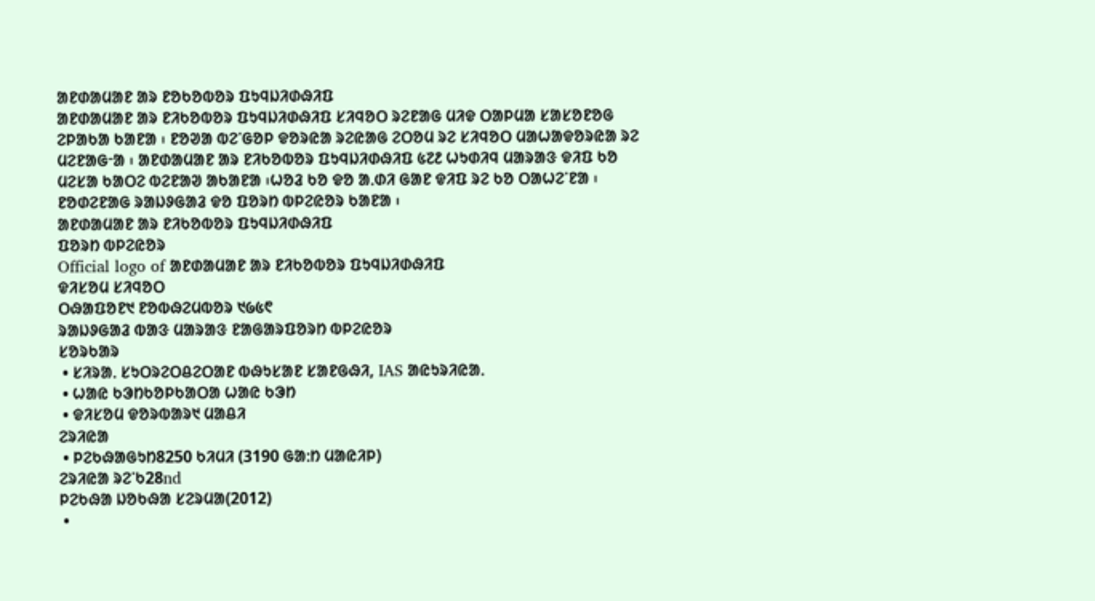ᱟᱱᱰᱟᱢᱟᱱ ᱟᱨ ᱱᱚᱠᱚᱵᱚᱨ ᱯᱩᱧᱡᱤᱰᱷᱤᱯ
ᱟᱱᱰᱟᱢᱟᱱ ᱟᱨ ᱱᱤᱠᱚᱵᱚᱨ ᱯᱩᱧᱡᱤᱰᱷᱤᱯ ᱥᱤᱧᱚᱛ ᱨᱮᱱᱟᱜ ᱢᱤᱫ ᱛᱟᱞᱢᱟ ᱥᱟᱥᱚᱱᱚᱜ ᱮᱞᱟᱠᱟ ᱠᱟᱱᱟ ᱾ ᱱᱚᱣᱟ ᱵᱮᱸᱜᱚᱞ ᱫᱚᱨᱭᱟ ᱨᱮᱭᱟᱜ ᱮᱛᱚᱢ ᱨᱮ ᱥᱤᱧᱚᱛ ᱢᱟᱦᱟᱫᱚᱨᱭᱟ ᱨᱮ ᱢᱮᱱᱟᱜᱼᱟ ᱾ ᱟᱱᱰᱟᱢᱟᱱ ᱟᱨ ᱱᱤᱠᱚᱵᱚᱨ ᱯᱩᱧᱡᱤᱰᱷᱤᱯ ᱕᱗᱒ ᱦᱩᱰᱤᱧ ᱢᱟᱨᱟᱝ ᱫᱤᱯ ᱠᱚ ᱢᱮᱥᱟ ᱠᱟᱛᱮ ᱵᱮᱱᱟᱣ ᱟᱠᱟᱱᱟ ᱾ᱦᱚᱲ ᱠᱚ ᱫᱚ ᱟᱹᱰᱤ ᱜᱟᱱ ᱫᱤᱯ ᱨᱮ ᱠᱚ ᱛᱟᱦᱮᱸᱱᱟ ᱾ ᱱᱚᱰᱮᱱᱟᱜ ᱨᱟᱡᱽᱜᱟᱲ ᱫᱚ ᱯᱚᱨᱴ ᱵᱞᱮᱭᱚᱨ ᱠᱟᱱᱟ ᱾
ᱟᱱᱰᱟᱢᱟᱱ ᱟᱨ ᱱᱤᱠᱚᱵᱚᱨ ᱯᱩᱧᱡᱤᱰᱷᱤᱯ
ᱯᱚᱨᱴ ᱵᱞᱮᱭᱚᱨ
Official logo of ᱟᱱᱰᱟᱢᱟᱱ ᱟᱨ ᱱᱤᱠᱚᱵᱚᱨ ᱯᱩᱧᱡᱤᱰᱷᱤᱯ
ᱫᱤᱥᱚᱢ ᱥᱤᱧᱚᱛ
ᱛᱷᱟᱯᱚᱱ᱑ ᱱᱚᱵᱷᱮᱢᱵᱚᱨ ᱑᱙᱕᱖
ᱨᱟᱡᱽᱜᱟᱲ ᱵᱟᱝ ᱢᱟᱨᱟᱝ ᱱᱟᱜᱟᱨᱯᱚᱨᱴ ᱵᱞᱮᱭᱚᱨ
ᱥᱚᱨᱠᱟᱨ
 • ᱥᱤᱨᱟᱹ ᱥᱩᱛᱨᱮᱛᱪᱮᱛᱟᱱ ᱵᱷᱩᱥᱟᱱ ᱥᱟᱱᱜᱷᱤ, IAS ᱟᱭᱩᱨᱤᱭᱟᱹ
 • ᱦᱟᱭ ᱠᱳᱴᱠᱚᱞᱠᱟᱛᱟ ᱦᱟᱭ ᱠᱳᱴ
 • ᱫᱤᱥᱚᱢ ᱫᱚᱨᱵᱟᱨ᱑ ᱢᱟᱪᱤ
ᱮᱨᱤᱭᱟ
 • ᱞᱮᱠᱷᱟᱜᱩᱴ8250 ᱠᱤᱢᱤ (3190 ᱜᱟᱺᱴ ᱢᱟᱭᱤᱞ)
ᱮᱨᱤᱭᱟ ᱨᱮᱸᱠ28nd
ᱞᱮᱠᱷᱟ ᱡᱚᱠᱷᱟ ᱥᱮᱨᱢᱟ(2012)
 •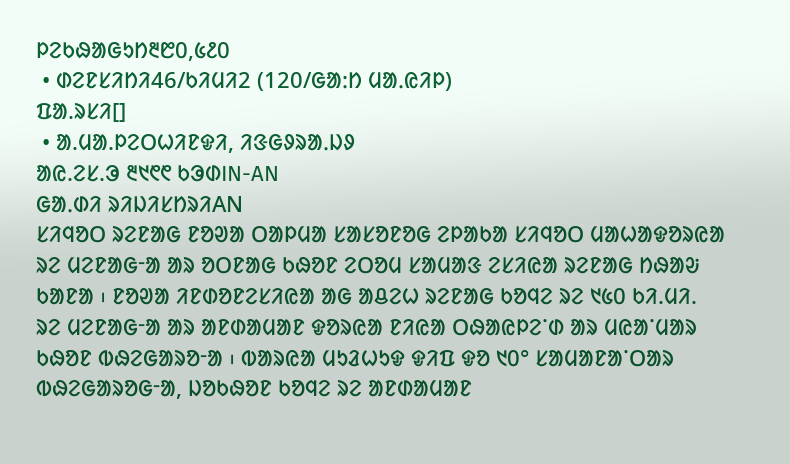ᱞᱮᱠᱷᱟᱜᱩᱴ᱓᱘᱐,᱕᱒᱐
 • ᱰᱮᱱᱥᱤᱴᱤ46/ᱠᱤᱢᱤ2 (120/ᱜᱟᱺᱴ ᱢᱟᱹᱭᱤᱞ)
ᱯᱟ.ᱨᱥᱤ[]
 • ᱟ.ᱢᱟ.ᱞᱮᱛᱦᱤᱱᱫᱤ, ᱤᱝᱜᱽᱨᱟᱹᱡᱽ
ᱟᱭ.ᱮᱥ.ᱳ ᱓᱑᱖᱖ ᱠᱳᱰIN-AN
ᱜᱟᱹᱰᱤ ᱨᱤᱡᱤᱥᱴᱨᱤAN
ᱥᱤᱧᱚᱛ ᱨᱮᱱᱟᱜ ᱱᱚᱣᱟ ᱛᱟᱞᱢᱟ ᱥᱟᱥᱚᱱᱚᱜ ᱮᱞᱟᱠᱟ ᱥᱤᱧᱚᱛ ᱢᱟᱦᱟᱫᱚᱨᱭᱟ ᱨᱮ ᱢᱮᱱᱟᱜᱼᱟ ᱟᱨ ᱚᱛᱱᱟᱜ ᱠᱷᱚᱱ ᱮᱛᱚᱢ ᱥᱟᱢᱟᱝ ᱮᱥᱤᱭᱟ ᱨᱮᱱᱟᱜ ᱴᱷᱟᱶ ᱠᱟᱱᱟ ᱾ ᱱᱚᱣᱟ ᱤᱱᱰᱚᱱᱮᱥᱤᱭᱟ ᱟᱜ ᱟᱪᱮᱦ ᱨᱮᱱᱟᱜ ᱠᱚᱧᱮ ᱨᱮ ᱑᱕᱐ ᱠᱤ.ᱢᱤ. ᱨᱮ ᱢᱮᱱᱟᱜᱼᱟ ᱟᱨ ᱟᱱᱰᱟᱢᱟᱱ ᱫᱚᱨᱭᱟ ᱱᱤᱭᱟ ᱛᱷᱟᱭᱞᱮᱸᱰ ᱟᱨ ᱢᱭᱟᱸᱢᱟᱨ ᱠᱷᱚᱱ ᱵᱷᱮᱜᱟᱨᱚᱼᱟ ᱾ ᱵᱟᱨᱭᱟ ᱢᱩᱲᱦᱩᱫ ᱫᱤᱯ ᱫᱚ ᱑᱐° ᱥᱟᱢᱟᱱᱟᱸᱛᱟᱨ ᱵᱷᱮᱜᱟᱨᱚᱜᱼᱟ, ᱡᱚᱠᱷᱚᱱ ᱠᱚᱧᱮ ᱨᱮ ᱟᱱᱰᱟᱢᱟᱱ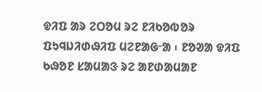ᱫᱤᱯ ᱟᱨ ᱮᱛᱚᱢ ᱨᱮ ᱱᱤᱠᱚᱵᱚᱨ ᱯᱩᱧᱡᱤᱰᱷᱤᱯ ᱢᱮᱱᱟᱜᱼᱟ ᱾ ᱱᱚᱣᱟ ᱫᱤᱯ ᱠᱷᱚᱱ ᱥᱟᱢᱟᱝ ᱨᱮ ᱟᱱᱰᱟᱢᱟᱱ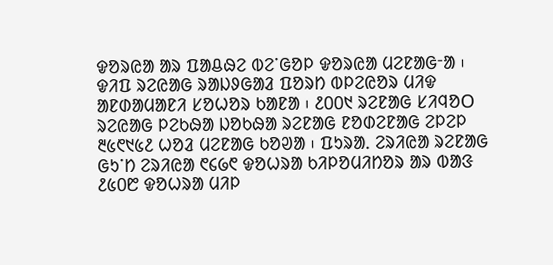ᱫᱚᱨᱭᱟ ᱟᱨ ᱯᱟᱪᱷᱮ ᱵᱮᱸᱜᱚᱞ ᱫᱚᱨᱭᱟ ᱢᱮᱱᱟᱜᱼᱟ ᱾
ᱫᱤᱯ ᱨᱮᱭᱟᱜ ᱨᱟᱡᱽᱜᱟᱲ ᱯᱚᱨᱴ ᱵᱞᱮᱭᱚᱨ ᱢᱤᱫ ᱟᱱᱰᱟᱢᱟᱱᱤ ᱥᱚᱦᱚᱨ ᱠᱟᱱᱟ ᱾ ᱒᱐᱐᱑ ᱨᱮᱱᱟᱜ ᱥᱤᱧᱚᱛ ᱨᱮᱭᱟᱜ ᱞᱮᱠᱷᱟ ᱡᱚᱠᱷᱟ ᱨᱮᱱᱟᱜ ᱱᱚᱰᱮᱱᱟᱜ ᱮᱞᱮᱞ ᱓᱕᱖᱑᱕᱒ ᱦᱚᱲ ᱢᱮᱱᱟᱜ ᱠᱚᱣᱟ ᱾ ᱯᱩᱨᱟᱹ ᱮᱨᱤᱭᱟ ᱨᱮᱱᱟᱜ ᱜᱩᱸᱴ ᱮᱨᱤᱭᱟ ᱖᱔᱙᱖ ᱫᱚᱦᱨᱟ ᱠᱤᱞᱚᱢᱤᱴᱚᱨ ᱟᱨ ᱵᱟᱝ ᱒᱕᱐᱘ ᱫᱚᱦᱨᱟ ᱢᱤᱞ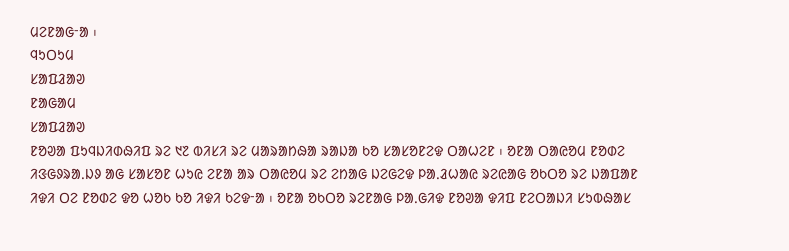ᱢᱮᱱᱟᱜᱼᱟ ᱾
ᱧᱩᱛᱩᱢ
ᱥᱟᱯᱲᱟᱣ
ᱱᱟᱜᱟᱢ
ᱥᱟᱯᱲᱟᱣ
ᱱᱚᱣᱟ ᱯᱩᱧᱡᱤᱰᱷᱤᱯ ᱨᱮ ᱑᱗ ᱵᱤᱥᱤ ᱨᱮ ᱢᱟᱨᱟᱴᱷᱟ ᱨᱟᱡᱟ ᱠᱚ ᱥᱟᱥᱚᱱᱮᱫ ᱛᱟᱦᱮᱱ ᱾ ᱚᱱᱟ ᱛᱟᱭᱚᱢ ᱱᱚᱰᱮ ᱤᱝᱜᱽᱨᱟᱹᱡᱽ ᱟᱜ ᱥᱟᱥᱚᱱ ᱦᱩᱭ ᱮᱱᱟ ᱟᱨ ᱛᱟᱭᱚᱢ ᱨᱮ ᱮᱴᱟᱜ ᱡᱮᱜᱮᱫ ᱞᱟᱹᱲᱦᱟᱭ ᱨᱮᱭᱟᱜ ᱚᱠᱛᱚ ᱨᱮ ᱡᱟᱯᱟᱱ ᱤᱫᱤ ᱛᱮ ᱱᱚᱰᱮ ᱫᱚ ᱦᱚᱠ ᱠᱚ ᱤᱫᱤ ᱠᱮᱫᱼᱟ ᱾ ᱚᱱᱟ ᱚᱠᱛᱚ ᱨᱮᱱᱟᱜ ᱞᱟᱹᱜᱤᱫ ᱱᱚᱣᱟ ᱫᱤᱯ ᱱᱮᱛᱟᱡᱤ ᱥᱩᱵᱷᱟᱥ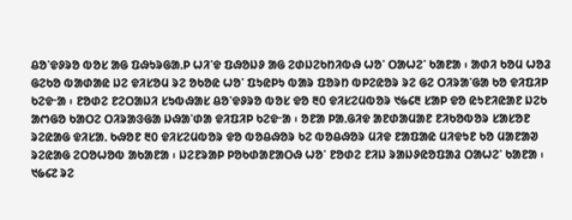ᱪᱚᱸᱫᱽᱨᱚ ᱵᱚᱥ ᱟᱜ ᱯᱷᱩᱨᱜᱟᱹᱞ ᱦᱤᱸᱫ ᱯᱷᱚᱡᱽ ᱟᱜ ᱮᱰᱡᱮᱠᱴᱤᱵᱷ ᱦᱚᱸ ᱛᱟᱦᱮᱸ ᱠᱟᱱᱟ ᱾ ᱟᱰᱤ ᱠᱚᱢ ᱦᱚᱲ ᱜᱮᱠᱚ ᱵᱟᱰᱟᱭ ᱡᱮ ᱫᱤᱥᱚᱢ ᱨᱮ ᱚᱠᱚᱭ ᱦᱚᱸ ᱯᱩᱭᱞᱩ ᱵᱟᱨ ᱯᱚᱨᱴ ᱵᱞᱮᱭᱚᱨ ᱨᱮ ᱜᱮ ᱛᱤᱨᱟᱸᱜᱟ ᱠᱚ ᱫᱤᱯᱤᱞ ᱠᱮᱫᱼᱟ ᱾ ᱱᱚᱰᱮ ᱱᱮᱛᱟᱡᱤ ᱥᱩᱵᱷᱟᱥ ᱪᱚᱸᱫᱽᱨᱚ ᱵᱚᱥ ᱫᱚ ᱓᱐ ᱫᱤᱥᱮᱢᱵᱚᱨ ᱑᱙᱔᱓ ᱥᱟᱞ ᱫᱚ ᱭᱩᱱᱤᱭᱟᱱ ᱡᱮᱠ ᱟᱬᱜᱚ ᱠᱟᱛᱮ ᱛᱤᱨᱟᱝᱜᱟ ᱡᱷᱟᱸᱰᱟ ᱫᱤᱯᱤᱞ ᱠᱮᱫᱼᱟ ᱾ ᱚᱱᱟ ᱞᱟᱹᱜᱤᱫ ᱟᱱᱰᱟᱢᱟᱱ ᱱᱤᱠᱚᱵᱚᱨ ᱥᱟᱥᱚᱱ ᱨᱮᱭᱟᱜ ᱫᱤᱥᱟᱹ ᱠᱷᱚᱱ ᱓᱐ ᱫᱤᱥᱮᱢᱵᱚᱨ ᱫᱚ ᱵᱚᱪᱷᱚᱨ ᱠᱮ ᱵᱚᱪᱷᱚᱨ ᱢᱤᱫ ᱱᱟᱯᱟᱭ ᱢᱤᱫᱩᱱ ᱠᱚ ᱢᱟᱱᱟᱣ ᱨᱮᱭᱟᱜ ᱮᱛᱚᱦᱚᱵ ᱟᱠᱟᱱᱟ ᱾ ᱡᱮᱱᱨᱟᱞ ᱞᱚᱠᱰᱟᱱᱟᱛᱷ ᱦᱚᱸ ᱱᱚᱰᱮ ᱱᱤᱡ ᱨᱟᱡᱽᱭᱚᱯᱟᱲ ᱛᱟᱦᱮᱸ ᱠᱟᱱᱟ ᱾ ᱑᱙᱔᱗ ᱨᱮ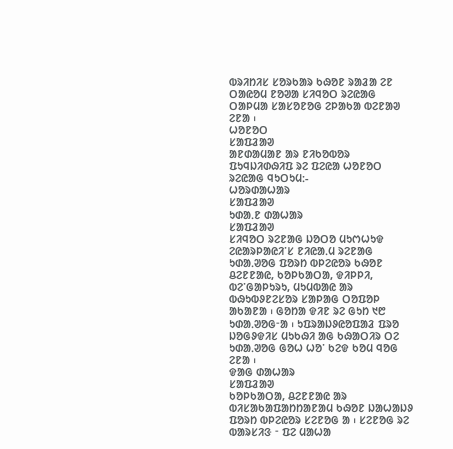ᱵᱨᱤᱴᱤᱥ ᱥᱚᱨᱠᱟᱨ ᱠᱷᱚᱱ ᱨᱟᱲᱟ ᱮᱱ ᱛᱟᱭᱚᱢ ᱱᱚᱣᱟ ᱥᱤᱧᱚᱛ ᱨᱮᱭᱟᱜ ᱛᱟᱞᱢᱟ ᱥᱟᱥᱚᱱᱚᱜ ᱮᱞᱟᱠᱟ ᱵᱮᱱᱟᱣ ᱮᱱᱟ ᱾
ᱦᱚᱱᱚᱛ
ᱥᱟᱯᱲᱟᱣ
ᱟᱱᱰᱟᱢᱟᱱ ᱟᱨ ᱱᱤᱠᱚᱵᱚᱨ ᱯᱩᱧᱡᱤᱰᱷᱤᱯ ᱨᱮ ᱯᱮᱭᱟ ᱦᱚᱱᱚᱛ ᱨᱮᱭᱟᱜ ᱧᱩᱛᱩᱢᱺ-
ᱦᱚᱨᱰᱟᱦᱟᱨ
ᱥᱟᱯᱲᱟᱣ
ᱩᱰᱟᱹᱱ ᱰᱟᱦᱟᱨ
ᱥᱟᱯᱲᱟᱣ
ᱥᱤᱧᱚᱛ ᱨᱮᱱᱟᱜ ᱡᱚᱛᱚ ᱢᱩᱬᱦᱩᱫ ᱮᱭᱟᱨᱞᱟᱭᱤᱸᱥ ᱱᱤᱭᱟᱹᱢ ᱨᱮᱱᱟᱜ ᱩᱰᱟᱹᱣᱚᱜ ᱯᱚᱨᱴ ᱵᱞᱮᱭᱚᱨ ᱠᱷᱚᱱ ᱪᱮᱱᱱᱟᱭ, ᱠᱚᱞᱠᱟᱛᱟ, ᱫᱤᱞᱞᱤ, ᱵᱮᱸᱜᱟᱞᱩᱨᱩ, ᱢᱩᱢᱵᱟᱭ ᱟᱨ ᱵᱷᱩᱵᱽᱱᱮᱥᱚᱨ ᱥᱟᱞᱟᱜ ᱛᱚᱯᱚᱞ ᱟᱠᱟᱱᱟ ᱾ ᱜᱚᱴᱟ ᱫᱤᱱ ᱨᱮ ᱜᱩᱴ ᱑᱘ ᱩᱰᱟᱹᱣᱚᱜᱼᱟ ᱾ ᱩᱯᱨᱟᱡᱽᱭᱚᱯᱟᱲ ᱯᱨᱚ ᱡᱚᱜᱽᱫᱤᱥ ᱢᱩᱠᱷᱤ ᱟᱜ ᱠᱷᱟᱛᱤᱨ ᱛᱮ ᱩᱰᱟᱹᱣᱚᱜ ᱜᱚᱦ ᱦᱚᱸ ᱠᱮᱫ ᱠᱚᱢ ᱧᱚᱜ ᱮᱱᱟ ᱾
ᱫᱟᱜ ᱰᱟᱦᱟᱨ
ᱥᱟᱯᱲᱟᱣ
ᱠᱚᱞᱠᱟᱛᱟ, ᱪᱮᱱᱱᱟᱭ ᱟᱨ ᱵᱤᱥᱟᱠᱟᱯᱟᱴᱴᱟᱱᱟᱢ ᱠᱷᱚᱱ ᱡᱟᱦᱟᱡᱽ ᱯᱚᱨᱴ ᱵᱞᱮᱭᱚᱨ ᱥᱮᱱᱚᱜ ᱟ ᱾ ᱥᱮᱱᱚᱜ ᱨᱮ ᱵᱟᱨᱥᱤᱝ ᱼ ᱯᱮ ᱢᱟᱦᱟ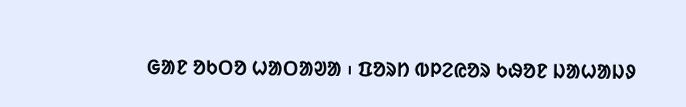ᱜᱟᱱ ᱚᱠᱛᱚ ᱦᱟᱛᱟᱣᱟ ᱾ ᱯᱚᱨᱴ ᱵᱞᱮᱭᱚᱨ ᱠᱷᱚᱱ ᱡᱟᱦᱟᱡᱽ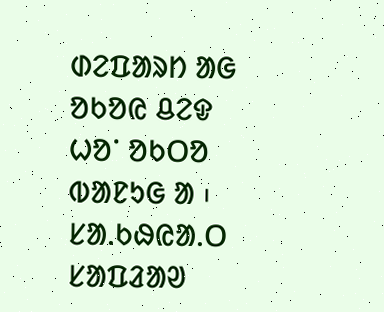ᱰᱮᱯᱟᱨᱴ ᱟᱜ ᱚᱠᱚᱭ ᱪᱮᱫ ᱦᱚᱸ ᱚᱠᱛᱚ ᱵᱟᱱᱩᱜ ᱟ ᱾
ᱥᱟ.ᱠᱷᱭᱟ.ᱛ
ᱥᱟᱯᱲᱟᱣ